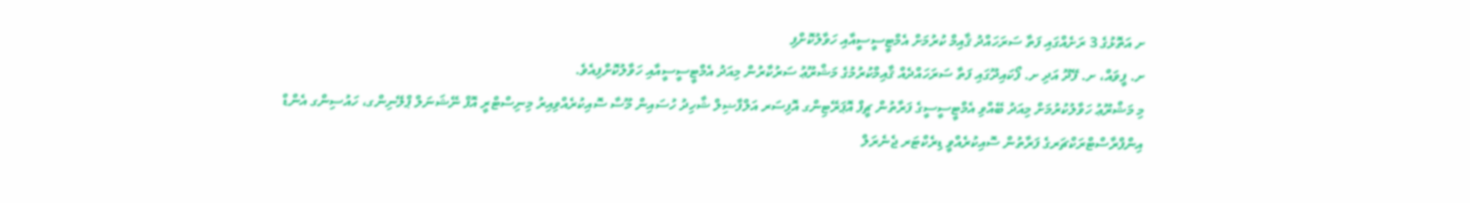ށ އަތޮޅުގެ 3 ރަށެއްގައި ފަތާ ސަރަހައްދު ޤާއިމް ކުރުމަށް އެމްޓީސީސީއާއި ހަވާލުކޮށްފި
ށ. ފީވައް، ށ. ފޭދޫ އަދި ށ. ފޯކައިދޫގައި ފަތާ ސަރަހައްދެއް ޤާއިމްކުރުމުގެ މަޝްރޫޢު ސަރުކާރުން މިއަދު އެމްޓީސީސީއާއި ހަވާލުކޮށްފިއެވެ.
މި މަޝްރޫޢު ހަވާލުކުރުމަށް މިއަދު ބޭއްވި އެމްޓީސީސީގެ ފަރާތުން ޗީފް އޮޕަރޭޓިންގ އޮފިސަރ އަލްފާޟިލް ޝާހިދު ހުސައިން މޫސާ ސޮއިކުރެއްވިއިރު މިނިސްޓްރީ އޮފް ނޭޝަނަލް ޕްލޭނިންގ، ހައުސިންގ އެންޑް އިންފްރާސްޓްރަކްޗަރގެ ފަރާތުން ސޮއިކުރެއްވީ ޑިރެކްޓަރ ޖެނެރަލް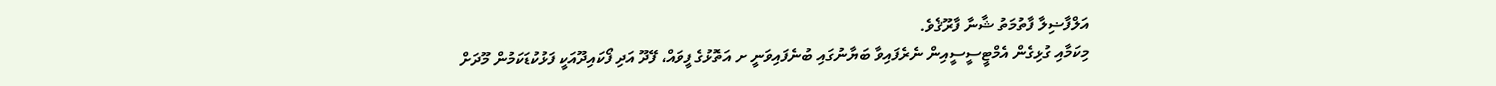އަލްފާޟިލާ ފާތުމަތު ޝާނާ ފާރޫޤެވެ.
މިކަމާއި ގުޅިގެން އެމްޓީސީސީއިން ނެރެފައިވާ ބަޔާނުގައި ބުނެފައިވަނީ ށ އަތޮޅުގެ ފީވައް، ފޭދޫ އަދި ފޯކައިދޫއަކީ ފަޅުކުޑަކަމުން މޫދަށް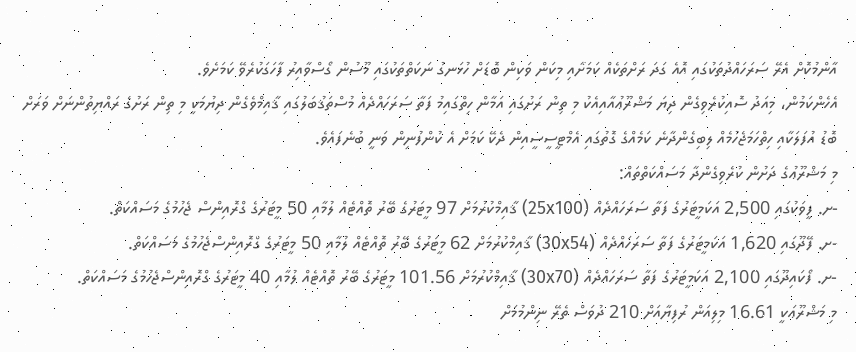އާންމުކޮށް އެރޭ ސަރަހައްދުތަކުގައި އޮއެ ގަދަ ރަށްތަކެއް ކަމަށާއި މިކަން ވަކިން ބޮޑަށް ހުޅަނގު ނަކަތްތަކުގައި މޫސުން ގޯސްވާއިރު ފާހަގަކުރެވޭ ކަމަށެވެ.
އެހެންކަމުން، މިއަދު ސޮއިކުރެވިގެން ދިޔަ މަޝްރޫޢުއާއިއެކު މި ތިން ރަށުގައި އަމާން ހިތްގައިމު ފަތާ ސަރަހައްދެއް މުސްތަޤުބަލުގައި ޤާއިމްވެގެން ދިޔުމަކީ މި ތިން ރަށުގެ ރައްޔިތުންނަށް ވަރަށް ބޮޑު އުފަލަކާއި ހިތްހަމަޖެހުމެއް ލިބިގެންދާނެ ކަމެއްގެ ގޮތުގައި އެމްޓީސީސީއިން ދެކޭ ކަމަށް އެ ކުންފުނިން ވަނީ ބުނެފައެވެ.
މި މަޝްރޫޢުގެ ދަށުން ކުރެވިގެންދާ މަސައްކަތްތައް:
-ށ. ފީވަކުގައި 2,500 އަކަމީޓަރުގެ ފަތާ ސަރަހައްދެއް (25x100) ޤާއިމްކުރުމަށް 97 މީޓަރުގެ ބޭރު ތޮއްޓެއް ލުމާއި 50 މީޓަރުގެ ގްރޮއިންސް ޖެހުމުގެ މަސައްކަތް.
-ށ. ފޭދޫގައި 1,620 އަކަމީޓަރުގެ ފަތާ ސަރަހައްދެއް (30x54) ޤާއިމްކުރުމަށް 62 މީޓަރުގެ ބޭރު ތޮއްޓެއް ލުމާއި 50 މީޓަރުގެ ގްރޮއިންސްޖެހުމުގެ މަސައްކަތް.
-ށ. ފޯކައިދޫގައި 2,100 އަކަމީޓަރުގެ ފަތާ ސަރަހައްދެއް (30x70) ޤާއިމްކުރުމަށް 101.56 މީޓަރުގެ ބޭރު ތޮއްޓެއް ލުމާއި 40 މީޓަރުގެ ގްރޮއިންސްޖެހުމުގެ މަސައްކަތް.
މި މަޝްރޫޢަކީ 16.61 މިލިއަން ރުފިޔާއަށް 210 ދުވަސް ތެރޭ ނިންމުމަށް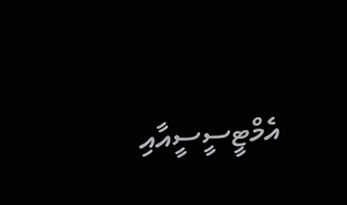އެމްޓީސީސީއާއި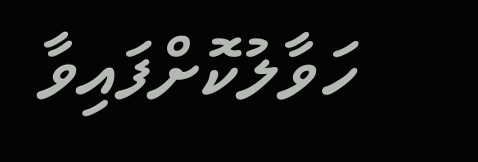ހަވާލުކޮށްފައިވާ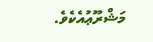މަޝްރޫޢުއެކެވެ.